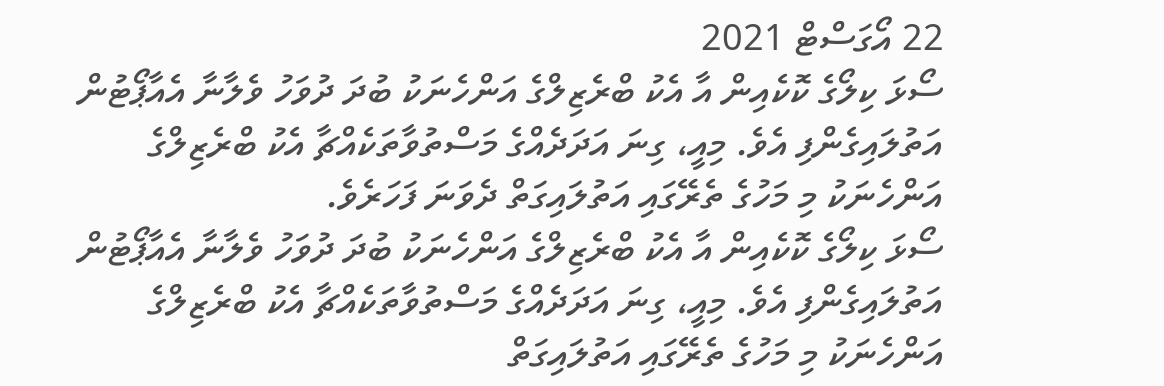22 އޯގަސްޓް 2021
ސޯޅަ ކިލޯގެ ކޮކެއިން އާ އެކު ބްރެޒިލްގެ އަންހެނަކު ބުދަ ދުވަހު ވެލާނާ އެއާޕޯޓުން އަތުލައިގެންފި އެވެ. މިއީ، ގިނަ އަދަދެއްގެ މަސްތުވާތަކެއްޗާ އެކު ބްރެޒިލްގެ އަންހެނަކު މި މަހުގެ ތެރޭގައި އަތުލައިގަތް ދެވަނަ ފަހަރެވެ.
ސޯޅަ ކިލޯގެ ކޮކެއިން އާ އެކު ބްރެޒިލްގެ އަންހެނަކު ބުދަ ދުވަހު ވެލާނާ އެއާޕޯޓުން އަތުލައިގެންފި އެވެ. މިއީ، ގިނަ އަދަދެއްގެ މަސްތުވާތަކެއްޗާ އެކު ބްރެޒިލްގެ އަންހެނަކު މި މަހުގެ ތެރޭގައި އަތުލައިގަތް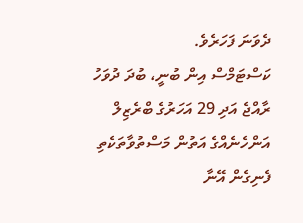ދެވަނަ ފަހަރެވެ.
ކަސްޓަމްސް އިން ބުނީ، ބުދަ ދުވަހު ރާއްޖެ އަދި 29 އަހަރުގެ ބްރެޒިލް އަންހެނެއްގެ އަތުން މަސްތުވާތަކެތި ފެނިގެން އޭނާ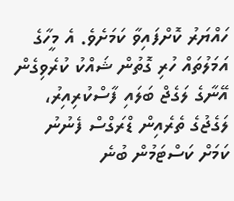ހައްޔަރު ކޮށްފައިވާ ކަމަށެވެ. އެ މީހާގެ އަމަލުތައް ހުރި ގޮތުން ޝައްކު ކުރެވިގެން އޭނާގެ ލަގެޖް ބަލައި ފާސްކުރިއިރު، ލަގެޖުގެ ތެރެއިން ޑްރަގްސް ފެނުނު ކަމަށް ކަސްޓަމުން ބުނެ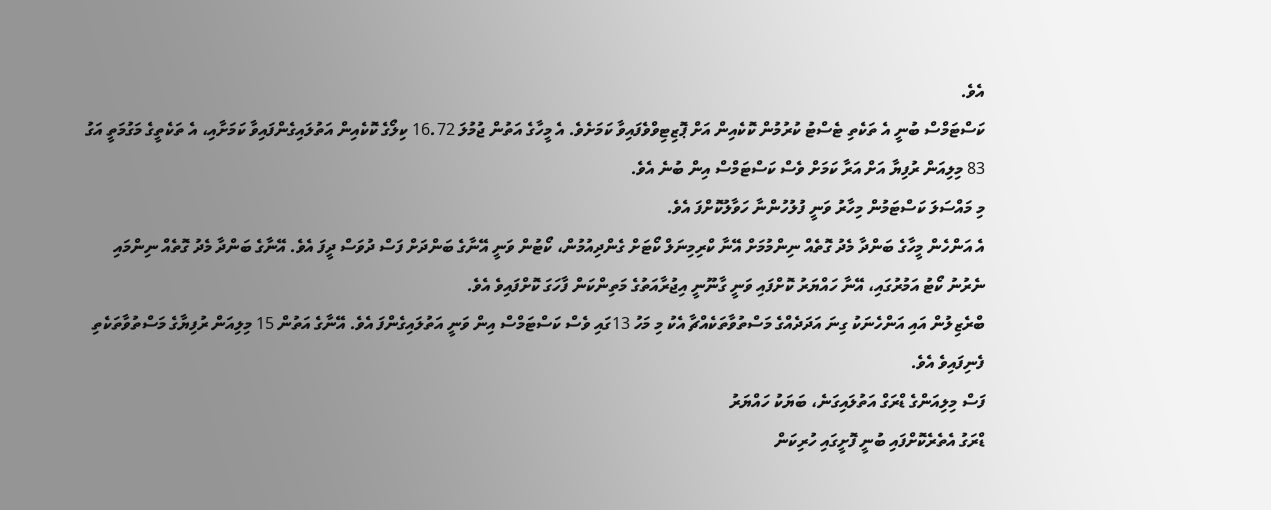އެވެ.
ކަސްޓަމްސް ބުނީ އެ ތަކެތި ޓެސްޓު ކުރުމުން ކޮކެއިން އަށް ޕޮޒިޓިވްވެފައިވާ ކަމަށެވެ. އެ މީހާގެ އަތުން ޖުމުލަ 16.72 ކިލޯގެ ކޮކެއިން އަތުލައިގެންފައިވާ ކަމަށާއި، އެ ތަކެތީގެ މަގުމަތީ އަގު 83 މިލިއަން ރުފިޔާ އަށް އަރާ ކަމަށް ވެސް ކަސްޓަމްސް އިން ބުނެ އެވެ.
މި މައްސަލަ ކަސްޓަމުން މިހާރު ވަނީ ފުލުހުންނާ ހަވާލުކޮށްފަ އެވެ.
އެ އަންހެން މީހާގެ ބަންދާ މެދު ގޮތެއް ނިންމުމަށް އޭނާ ކްރިމިނަލް ކޯޓަށް ގެންދިއުމުން، ކޯޓުން ވަނީ އޭނާގެ ބަންދަށް ފަސް ދުވަސް ދީފަ އެވެ. އޭނާގެ ބަންދާ މެދު ގޮތެއް ނިންމައި ނެރުނު ކޯޓު އަމުރުގައި، އޭނާ ހައްޔަރު ކޮށްފައި ވަނީ ގާނޫނީ އިޖުރާއަތުގެ މަތިންކަން ފާހަގަ ކޮށްފައިވެ އެވެ.
ބްރެޒިލުން އައި އަންހެނަކު ގިނަ އަދަދެއްގެ މަސްތުވާތަކެއްޗާ އެކު މި މަހު 13ގައި ވެސް ކަސްޓަމްސް އިން ވަނީ އަތުލައިގެންފަ އެވެ. އޭނާގެ އަތުން 15 މިލިއަން ރުފިޔާގެ މަސްތުވާތަކެތި ފެނިފައިވެ އެވެ.
ފަސް މިލިއަންގެ ޑްރަގް އަތުލައިގަނެ، ބަޔަކު ހައްޔަރު
ޑްރަގު އެތެރެކޮށްފައި ބުނީ ފޮށީގައި ހުރިކަން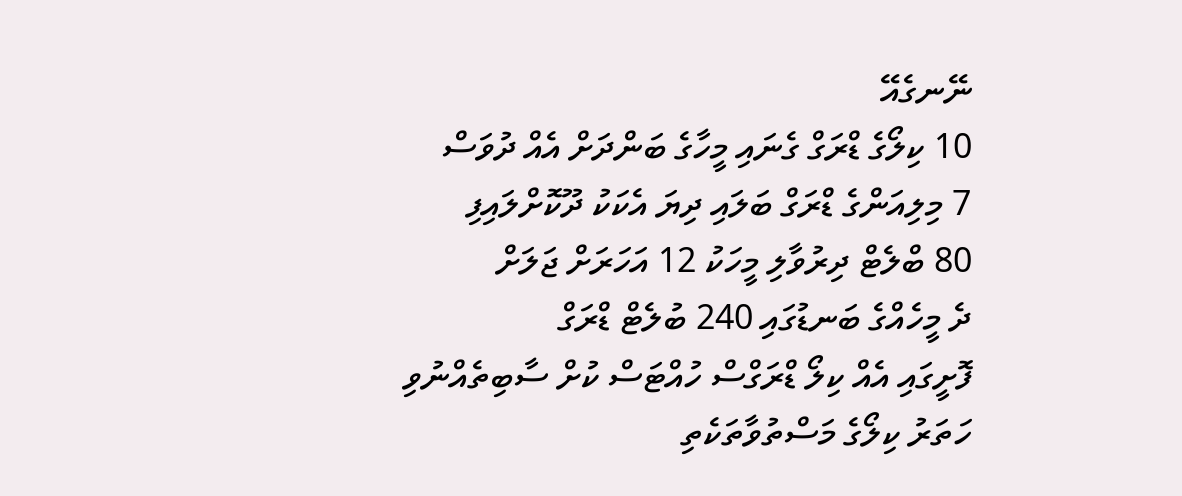ނޭނގެއޭ
10 ކިލޯގެ ޑްރަގް ގެނައި މީހާގެ ބަންދަށް އެއް ދުވަސް
7 މިލިއަންގެ ޑްރަގް ބަލައި ދިޔަ އެކަކު ދޫކޮށްލައިފި
80 ބްލެޓް ދިރުވާލި މީހަކު 12 އަހަރަށް ޖަލަށް
ދެ މީހެއްގެ ބަނޑުގައި 240 ބުލެޓް ޑްރަގް
ފޮށީގައި އެއް ކިލޯ ޑްރަގްސް ހުއްޓަސް ކުށް ސާބިތެއްނުވި
ހަތަރު ކިލޯގެ މަސްތުވާތަކެތި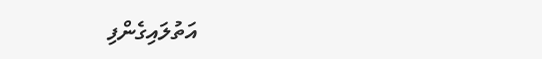އަތުލައިގެންފި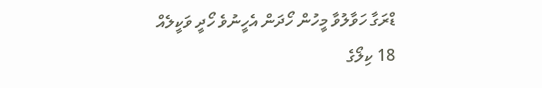ޑްރަގާ ހަވާލުވާ މީހުން ހޯދަން އެހީނުވެ ހޯދީ ވަކީލެއް
18 ކިލޯގެ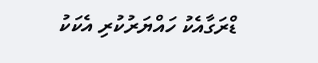ޑްރަގާއެކު ހައްޔަރުކުރި އެކަކު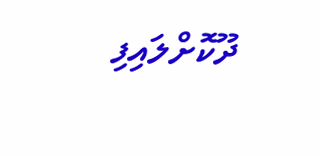ދޫކޮށްލައިފި